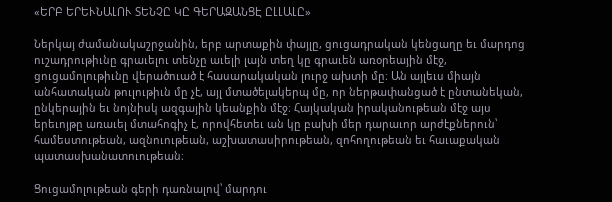«ԵՐԲ ԵՐԵՒՆԱԼՈՒ ՏԵՆՉԸ ԿԸ ԳԵՐԱԶԱՆՑԷ ԸԼԼԱԼԸ»

Ներկայ ժամանակաշրջանին, երբ արտաքին փայլը, ցուցադրական կենցաղը եւ մարդոց ուշադրութիւնը գրաւելու տենչը աւելի լայն տեղ կը գրաւեն առօրեային մէջ, ցուցամոլութիւնը վերածուած է հասարակական լուրջ ախտի մը։ Ան այլեւս միայն անհատական թուլութիւն մը չէ, այլ մտածելակերպ մը, որ ներթափանցած է ընտանեկան, ընկերային եւ նոյնիսկ ազգային կեանքին մէջ։ Հայկական իրականութեան մէջ այս երեւոյթը առաւել մտահոգիչ է, որովհետեւ ան կը բախի մեր դարաւոր արժէքներուն՝ համեստութեան, ազնուութեան, աշխատասիրութեան, զոհողութեան եւ հաւաքական պատասխանատուութեան։

Ցուցամոլութեան գերի դառնալով՝ մարդու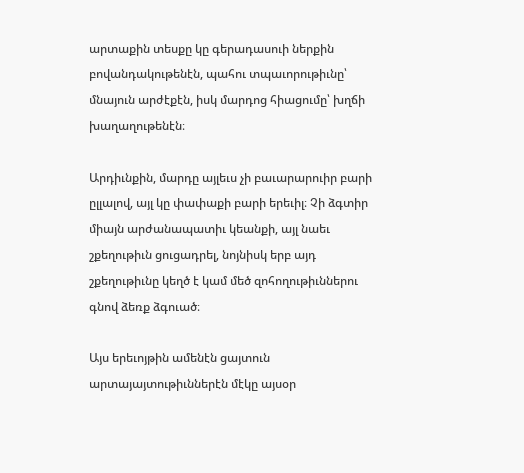արտաքին տեսքը կը գերադասուի ներքին բովանդակութենէն, պահու տպաւորութիւնը՝ մնայուն արժէքէն, իսկ մարդոց հիացումը՝ խղճի խաղաղութենէն։

Արդիւնքին, մարդը այլեւս չի բաւարարուիր բարի ըլլալով, այլ կը փափաքի բարի երեւիլ։ Չի ձգտիր միայն արժանապատիւ կեանքի, այլ նաեւ շքեղութիւն ցուցադրել, նոյնիսկ երբ այդ շքեղութիւնը կեղծ է կամ մեծ զոհողութիւններու գնով ձեռք ձգուած։

Այս երեւոյթին ամենէն ցայտուն արտայայտութիւններէն մէկը այսօր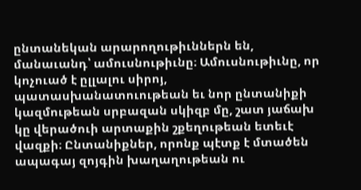ընտանեկան արարողութիւններն են, մանաւանդ՝ ամուսնութիւնը։ Ամուսնութիւնը, որ կոչուած է ըլլալու սիրոյ, պատասխանատուութեան եւ նոր ընտանիքի կազմութեան սրբազան սկիզբ մը, շատ յաճախ կը վերածուի արտաքին շքեղութեան ետեւէ վազքի։ Ընտանիքներ, որոնք պէտք է մտածեն ապագայ զոյգին խաղաղութեան ու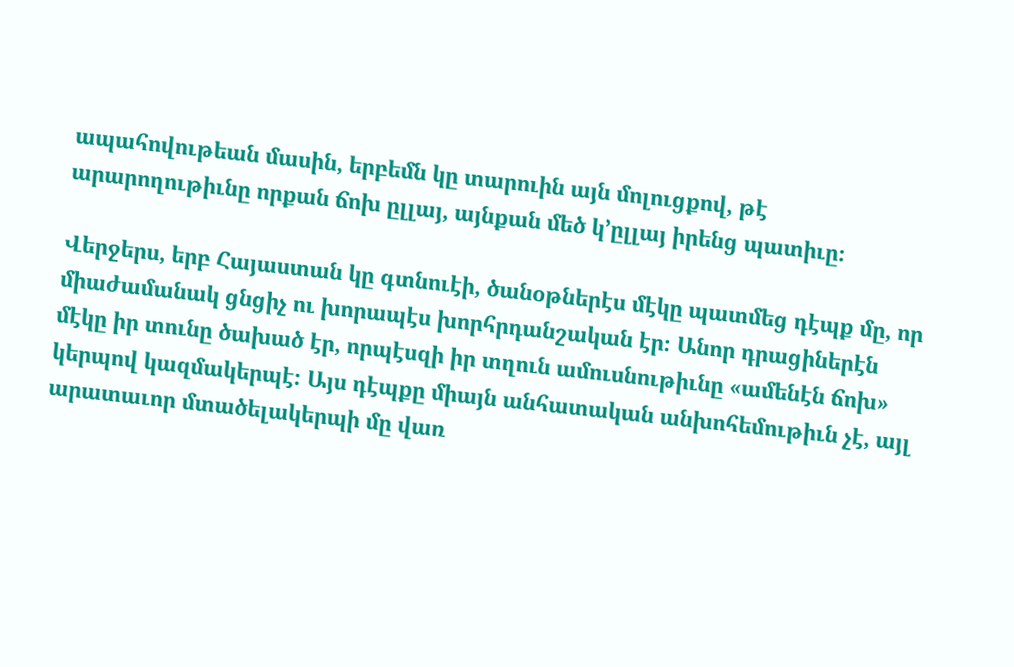ապահովութեան մասին, երբեմն կը տարուին այն մոլուցքով, թէ արարողութիւնը որքան ճոխ ըլլայ, այնքան մեծ կ՚ըլլայ իրենց պատիւը։

Վերջերս, երբ Հայաստան կը գտնուէի, ծանօթներէս մէկը պատմեց դէպք մը, որ միաժամանակ ցնցիչ ու խորապէս խորհրդանշական էր։ Անոր դրացիներէն մէկը իր տունը ծախած էր, որպէսզի իր տղուն ամուսնութիւնը «ամենէն ճոխ» կերպով կազմակերպէ։ Այս դէպքը միայն անհատական անխոհեմութիւն չէ, այլ արատաւոր մտածելակերպի մը վառ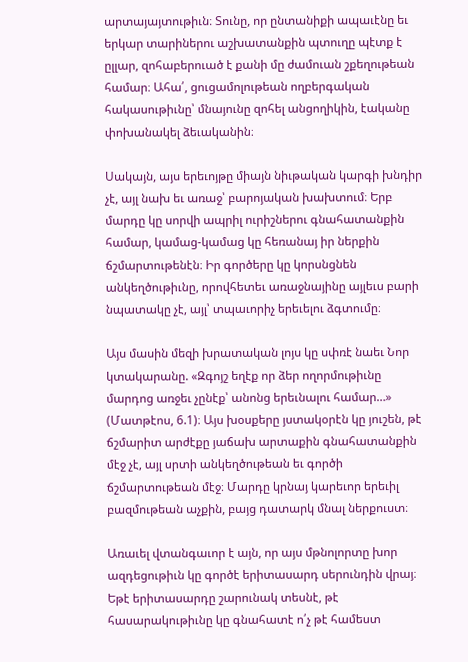արտայայտութիւն։ Տունը, որ ընտանիքի ապաւէնը եւ երկար տարիներու աշխատանքին պտուղը պէտք է ըլլար, զոհաբերուած է քանի մը ժամուան շքեղութեան համար։ Ահա՛, ցուցամոլութեան ողբերգական հակասութիւնը՝ մնայունը զոհել անցողիկին, էականը փոխանակել ձեւականին։

Սակայն, այս երեւոյթը միայն նիւթական կարգի խնդիր չէ, այլ նախ եւ առաջ՝ բարոյական խախտում։ Երբ մարդը կը սորվի ապրիլ ուրիշներու գնահատանքին համար, կամաց-կամաց կը հեռանայ իր ներքին ճշմարտութենէն։ Իր գործերը կը կորսնցնեն անկեղծութիւնը, որովհետեւ առաջնայինը այլեւս բարի նպատակը չէ, այլ՝ տպաւորիչ երեւելու ձգտումը։

Այս մասին մեզի խրատական լոյս կը սփռէ նաեւ Նոր կտակարանը. «Զգոյշ եղէք որ ձեր ողորմութիւնը մարդոց առջեւ չընէք՝ անոնց երեւնալու համար…» (Մատթէոս, 6.1)։ Այս խօսքերը յստակօրէն կը յուշեն, թէ ճշմարիտ արժէքը յաճախ արտաքին գնահատանքին մէջ չէ, այլ սրտի անկեղծութեան եւ գործի ճշմարտութեան մէջ։ Մարդը կրնայ կարեւոր երեւիլ բազմութեան աչքին, բայց դատարկ մնալ ներքուստ։

Առաւել վտանգաւոր է այն, որ այս մթնոլորտը խոր ազդեցութիւն կը գործէ երիտասարդ սերունդին վրայ։ Եթէ երիտասարդը շարունակ տեսնէ, թէ հասարակութիւնը կը գնահատէ ո՛չ թէ համեստ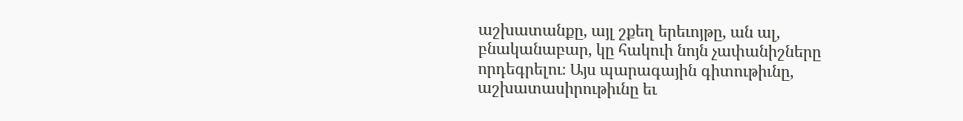աշխատանքը, այլ շքեղ երեւոյթը, ան ալ, բնականաբար, կը հակուի նոյն չափանիշները որդեգրելու։ Այս պարագային գիտութիւնը, աշխատասիրութիւնը եւ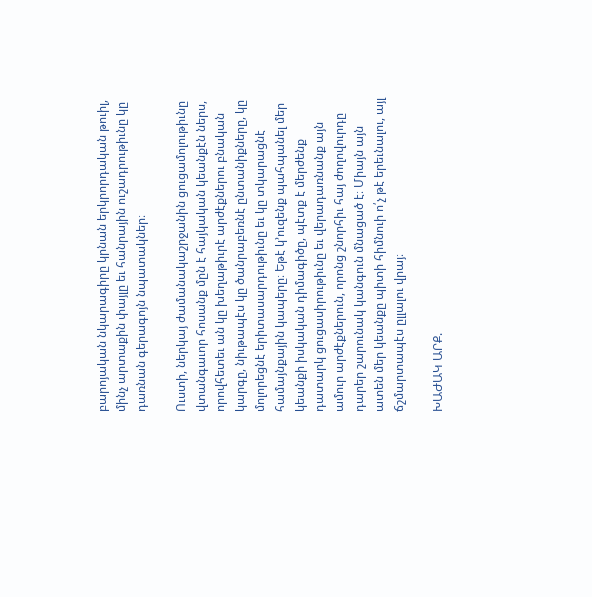բարոյական նկարագիրը կրնան երկրորդական թուիլ, մինչ արտաքին փայլը եւ հանրային ուշադրութիւնը կը դառնան գերագոյն նպատակներ։

Ուստի, ներկայ ժամանակաշրջանին ցուցամոլութիւնը վտանգաւոր հոսանք մըն է հայկական կեանքէն ներս, որովհետեւ ան կը խեղաթիւրէ արժէքներու բնական կարգը, նիւթապէս կը ծանրաբեռնէ ընտանիքները, կը մոլորեցնէ երիտասարդութիւնը եւ կը տկարացնէ համայնքային կապերը։ Եթէ կ՚ուզենք պահպանել մեր կեանքի իսկական դիմագիծը, պէտք է մերժենք դատարկ ցուցասիրութիւնը եւ վերադառնանք այն ամուր արժէքներուն, որոնց շնորհիւ հայ ժողովուրդը դարեր շարունակ կանգուն մնացած է։ Միայն այն ատեն մեր կեանքը պիտի հիմնուի ո՛չ թէ երեւնալու, այլ ճշմարտապէս ըլլալու վրայ։

ԽԱԺԱԿ ԱՐՔ.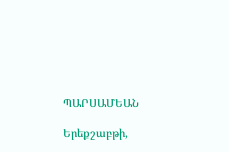ՊԱՐՍԱՄԵԱՆ

Երեքշաբթի,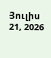Յուլիս 21, 2026